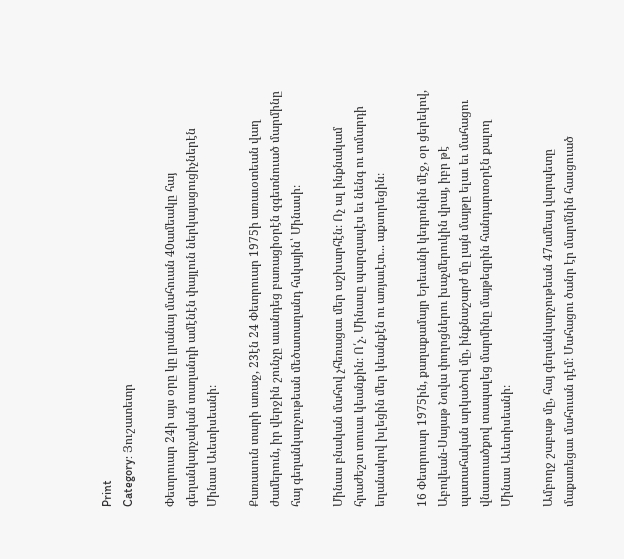Print
Category: Յուշատետր

Փետրուար 24ի այս օրը կը լրանայ մահուան 40ամեակը հայ գեղանկարչական տաղանդի ամէնէն փայլուն ներկայացուցիչներէն Մինաս Աւետիսեանի։

Քառասուն տարի առաջ, 23էն 24 Փետրուար 1975ի առաւօտեան վաղ ժամերուն, իր վերջին շունչը աւանդեց բառացիօրէն զգետնուած մարմինը հայ գեղանկարչութեան մեծատաղանդ հսկային՝ Մինասի։

Մինաս բնական մահով չհեռացաւ մեր աշխարհէն։ Ոչ ալ ինքնակամ հրաժեշտ տուաւ կեանքին։ Ո՛չ. Մինասը պարզապէս եւ նենգ ու տմարդի եղանակով խլեցին մեր կեանքէն ու առյաւէտ... աքսորեցին։

16 Փետրուար 1975ին, քաղաքամայր Երեւանի կեդրոնին մէջ, օր ցերեկով, Աբովեան-Սայաթ Նովա փողոցներու խաչմերուկին վրայ, իբր թէ պատահական արկածով մը, ինքնաշարժ մը լայն մայթը ելաւ եւ մահացու վնասուածքով տապալեց մարմինը մայթեզրին հանդարտօրէն քալող Մինաս Աւետիսեանի։

Ամբողջ շաբաթ մը, հայ գեղանկարչութեան 47ամեայ վարպետը մաքառեցաւ մահուան դէմ։ Մահացու ծանր էր մարմնին հասցուած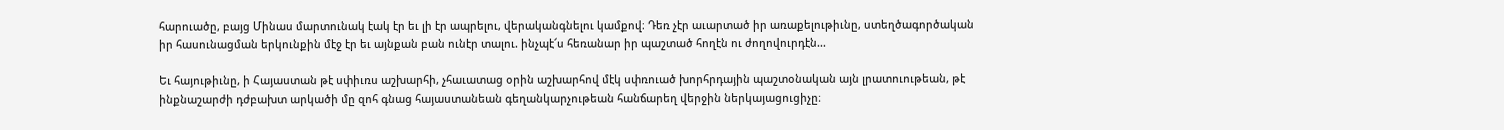հարուածը, բայց Մինաս մարտունակ էակ էր եւ լի էր ապրելու, վերականգնելու կամքով։ Դեռ չէր աւարտած իր առաքելութիւնը, ստեղծագործական իր հասունացման երկունքին մէջ էր եւ այնքան բան ունէր տալու. ինչպէ՜ս հեռանար իր պաշտած հողէն ու ժողովուրդէն...

Եւ հայութիւնը, ի Հայաստան թէ սփիւռս աշխարհի, չհաւատաց օրին աշխարհով մէկ սփռուած խորհրդային պաշտօնական այն լրատուութեան, թէ ինքնաշարժի դժբախտ արկածի մը զոհ գնաց հայաստանեան գեղանկարչութեան հանճարեղ վերջին ներկայացուցիչը։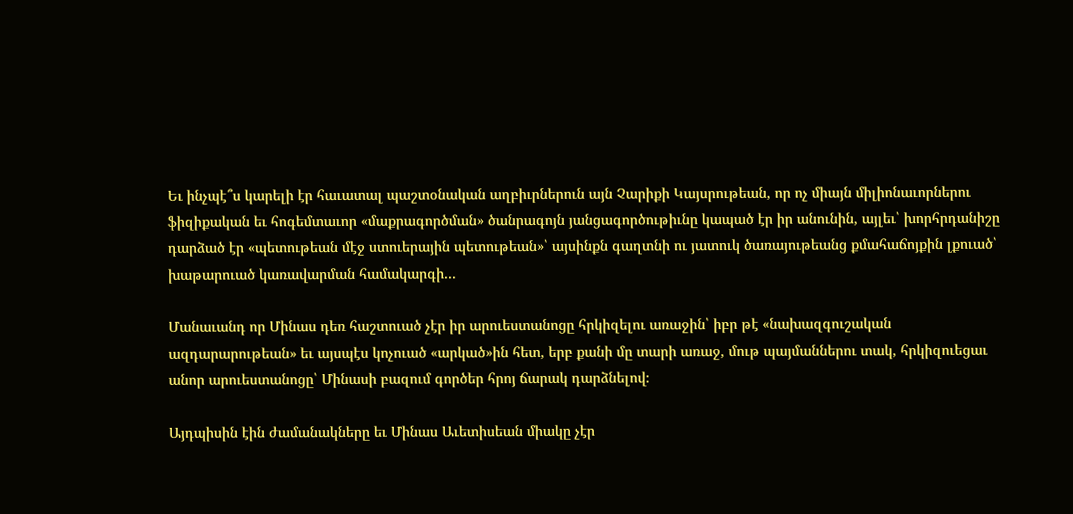Եւ ինչպէ՞ս կարելի էր հաւատալ պաշտօնական աղբիւրներուն այն Չարիքի Կայսրութեան, որ ոչ միայն միլիոնաւորներու ֆիզիքական եւ հոգեմտաւոր «մաքրագործման» ծանրագոյն յանցագործութիւնը կապած էր իր անունին, այլեւ՝ խորհրդանիշը դարձած էր «պետութեան մէջ ստուերային պետութեան»՝ այսինքն գաղտնի ու յատուկ ծառայութեանց քմահաճոյքին լքուած՝ խաթարուած կառավարման համակարգի...

Մանաւանդ որ Մինաս դեռ հաշտուած չէր իր արուեստանոցը հրկիզելու առաջին՝ իբր թէ «նախազգուշական ազդարարութեան» եւ այսպէս կոչուած «արկած»ին հետ, երբ քանի մը տարի առաջ, մութ պայմաններու տակ, հրկիզուեցաւ անոր արուեստանոցը՝ Մինասի բազում գործեր հրոյ ճարակ դարձնելով։

Այդպիսին էին ժամանակները եւ Մինաս Աւետիսեան միակը չէր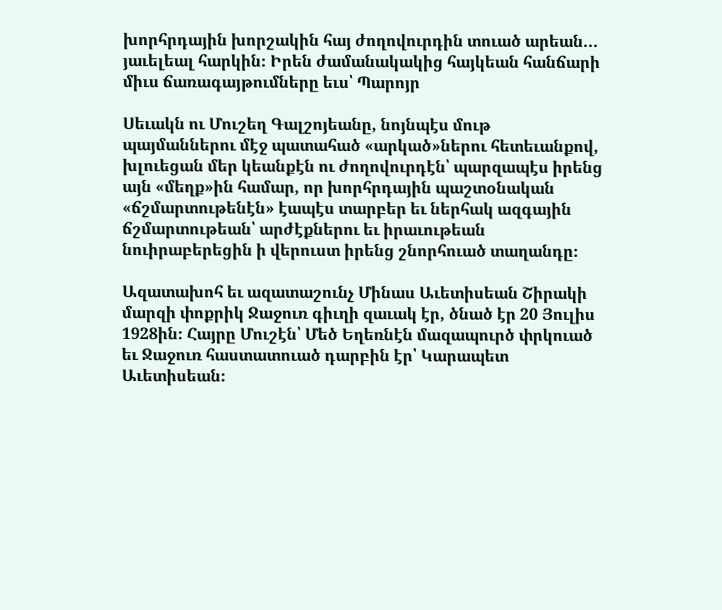խորհրդային խորշակին հայ ժողովուրդին տուած արեան... յաւելեալ հարկին։ Իրեն ժամանակակից հայկեան հանճարի միւս ճառագայթումները եւս՝ Պարոյր

Սեւակն ու Մուշեղ Գալշոյեանը, նոյնպէս մութ պայմաններու մէջ պատահած «արկած»ներու հետեւանքով, խլուեցան մեր կեանքէն ու ժողովուրդէն՝ պարզապէս իրենց այն «մեղք»ին համար, որ խորհրդային պաշտօնական «ճշմարտութենէն» էապէս տարբեր եւ ներհակ ազգային ճշմարտութեան՝ արժէքներու եւ իրաւութեան նուիրաբերեցին ի վերուստ իրենց շնորհուած տաղանդը։

Ազատախոհ եւ ազատաշունչ Մինաս Աւետիսեան Շիրակի մարզի փոքրիկ Ջաջուռ գիւղի զաւակ էր, ծնած էր 20 Յուլիս 1928ին։ Հայրը Մուշէն՝ Մեծ Եղեռնէն մազապուրծ փրկուած եւ Ջաջուռ հաստատուած դարբին էր՝ Կարապետ Աւետիսեան։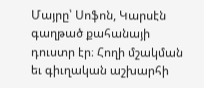Մայրը՝ Սոֆոն, Կարսէն գաղթած քահանայի դուստր էր։ Հողի մշակման եւ գիւղական աշխարհի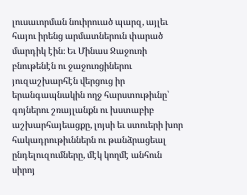լուսաւորման նուիրուած պարզ, այլեւ հայու իրենց արմատներուն փարած մարդիկ էին։ Եւ Մինաս Ջաջուռի բնութենէն ու ջաջուռցիներու յուզաշխարհէն վերցուց իր երանգապնակին ողջ հարստութիւնը՝ գոյներու շռայլանքն ու խստաբիբ աշխարհայեացքը, լոյսի եւ ստուերի խոր հակադրութիւններն ու թանձրացեալ ընդելուզումները, մէկ կողմէ անհուն սիրոյ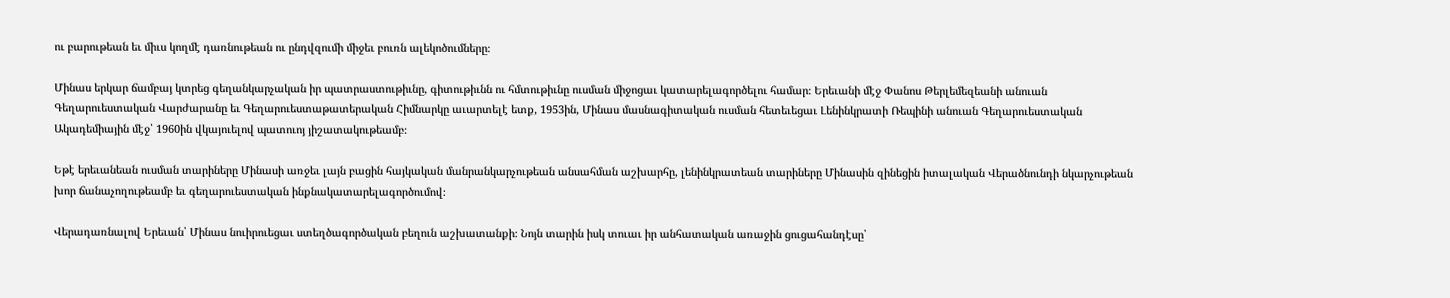ու բարութեան եւ միւս կողմէ դառնութեան ու ընդվզումի միջեւ բուռն ալեկոծումները։

Մինաս երկար ճամբայ կտրեց գեղանկարչական իր պատրաստութիւնը, գիտութիւնն ու հմտութիւնը ուսման միջոցաւ կատարելագործելու համար։ Երեւանի մէջ Փանոս Թերլեմեզեանի անուան Գեղարուեստական Վարժարանը եւ Գեղարուեստաթատերական Հիմնարկը աւարտելէ ետք, 1953ին, Մինաս մասնագիտական ուսման հետեւեցաւ Լենինկրատի Ռեպինի անուան Գեղարուեստական Ակադեմիային մէջ՝ 1960ին վկայուելով պատուոյ յիշատակութեամբ։

Եթէ երեւանեան ուսման տարիները Մինասի առջեւ լայն բացին հայկական մանրանկարչութեան անսահման աշխարհը, լենինկրատեան տարիները Մինասին զինեցին իտալական Վերածնունդի նկարչութեան խոր ճանաչողութեամբ եւ գեղարուեստական ինքնակատարելագործումով։

Վերադառնալով Երեւան՝ Մինաս նուիրուեցաւ ստեղծագործական բեղուն աշխատանքի։ Նոյն տարին իսկ տուաւ իր անհատական առաջին ցուցահանդէսը՝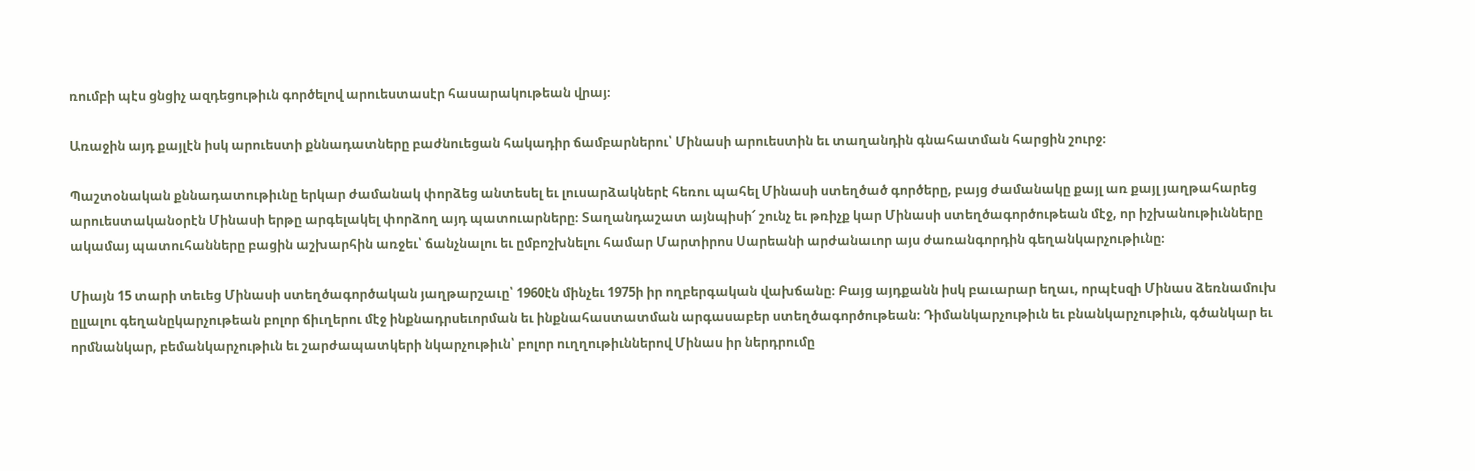ռումբի պէս ցնցիչ ազդեցութիւն գործելով արուեստասէր հասարակութեան վրայ։

Առաջին այդ քայլէն իսկ արուեստի քննադատները բաժնուեցան հակադիր ճամբարներու՝ Մինասի արուեստին եւ տաղանդին գնահատման հարցին շուրջ։

Պաշտօնական քննադատութիւնը երկար ժամանակ փորձեց անտեսել եւ լուսարձակներէ հեռու պահել Մինասի ստեղծած գործերը, բայց ժամանակը քայլ առ քայլ յաղթահարեց արուեստականօրէն Մինասի երթը արգելակել փորձող այդ պատուարները։ Տաղանդաշատ այնպիսի՜ շունչ եւ թռիչք կար Մինասի ստեղծագործութեան մէջ, որ իշխանութիւնները ակամայ պատուհանները բացին աշխարհին առջեւ՝ ճանչնալու եւ ըմբոշխնելու համար Մարտիրոս Սարեանի արժանաւոր այս ժառանգորդին գեղանկարչութիւնը։

Միայն 15 տարի տեւեց Մինասի ստեղծագործական յաղթարշաւը՝ 1960էն մինչեւ 1975ի իր ողբերգական վախճանը։ Բայց այդքանն իսկ բաւարար եղաւ, որպէսզի Մինաս ձեռնամուխ ըլլալու գեղանըկարչութեան բոլոր ճիւղերու մէջ ինքնադրսեւորման եւ ինքնահաստատման արգասաբեր ստեղծագործութեան։ Դիմանկարչութիւն եւ բնանկարչութիւն, գծանկար եւ որմնանկար, բեմանկարչութիւն եւ շարժապատկերի նկարչութիւն՝ բոլոր ուղղութիւններով Մինաս իր ներդրումը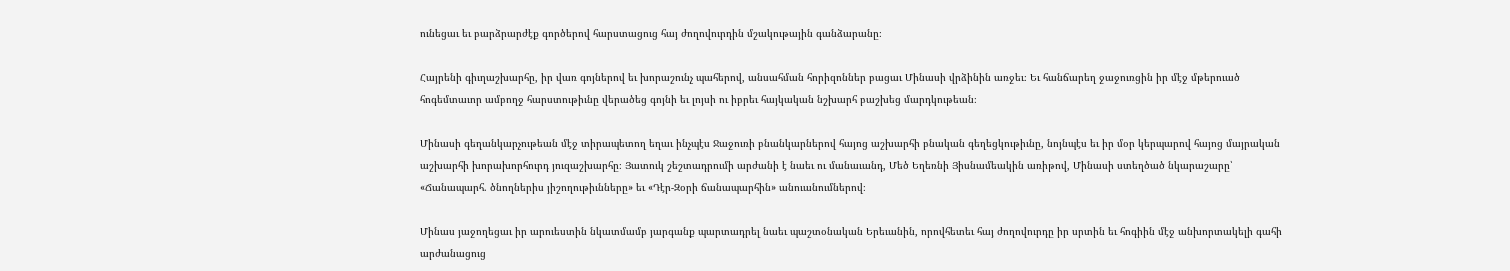ունեցաւ եւ բարձրարժէք գործերով հարստացուց հայ ժողովուրդին մշակութային գանձարանը։

Հայրենի գիւղաշխարհը, իր վառ գոյներով եւ խորաշունչ պահերով, անսահման հորիզոններ բացաւ Մինասի վրձինին առջեւ։ Եւ հանճարեղ ջաջուռցին իր մէջ մթերուած հոգեմտաւոր ամբողջ հարստութիւնը վերածեց գոյնի եւ լոյսի ու իբրեւ հայկական նշխարհ բաշխեց մարդկութեան։

Մինասի գեղանկարչութեան մէջ տիրապետող եղաւ ինչպէս Ջաջուռի բնանկարներով հայոց աշխարհի բնական գեղեցկութիւնը, նոյնպէս եւ իր մօր կերպարով հայոց մայրական աշխարհի խորախորհուրդ յուզաշխարհը։ Յատուկ շեշտադրումի արժանի է նաեւ ու մանաւանդ, Մեծ Եղեռնի Յիսնամեակին առիթով, Մինասի ստեղծած նկարաշարը՝ «Ճանապարհ. ծնողներիս յիշողութիւնները» եւ «Դէր-Զօրի ճանապարհին» անուանումներով։

Մինաս յաջողեցաւ իր արուեստին նկատմամբ յարգանք պարտադրել նաեւ պաշտօնական Երեւանին, որովհետեւ հայ ժողովուրդը իր սրտին եւ հոգիին մէջ անխորտակելի գահի արժանացուց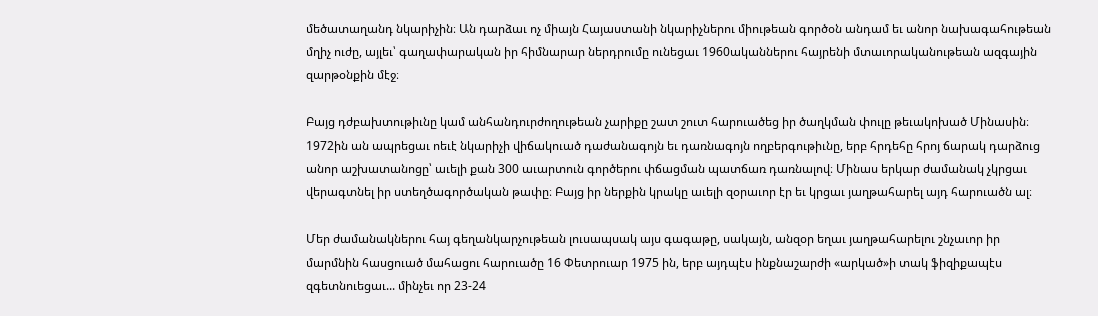մեծատաղանդ նկարիչին։ Ան դարձաւ ոչ միայն Հայաստանի նկարիչներու միութեան գործօն անդամ եւ անոր նախագահութեան մղիչ ուժը, այլեւ՝ գաղափարական իր հիմնարար ներդրումը ունեցաւ 1960ականներու հայրենի մտաւորականութեան ազգային զարթօնքին մէջ։

Բայց դժբախտութիւնը կամ անհանդուրժողութեան չարիքը շատ շուտ հարուածեց իր ծաղկման փուլը թեւակոխած Մինասին։ 1972ին ան ապրեցաւ ոեւէ նկարիչի վիճակուած դաժանագոյն եւ դառնագոյն ողբերգութիւնը, երբ հրդեհը հրոյ ճարակ դարձուց անոր աշխատանոցը՝ աւելի քան 300 աւարտուն գործերու փճացման պատճառ դառնալով։ Մինաս երկար ժամանակ չկրցաւ վերագտնել իր ստեղծագործական թափը։ Բայց իր ներքին կրակը աւելի զօրաւոր էր եւ կրցաւ յաղթահարել այդ հարուածն ալ։

Մեր ժամանակներու հայ գեղանկարչութեան լուսապսակ այս գագաթը, սակայն, անզօր եղաւ յաղթահարելու շնչաւոր իր մարմնին հասցուած մահացու հարուածը 16 Փետրուար 1975 ին, երբ այդպէս ինքնաշարժի «արկած»ի տակ ֆիզիքապէս զգետնուեցաւ... մինչեւ որ 23-24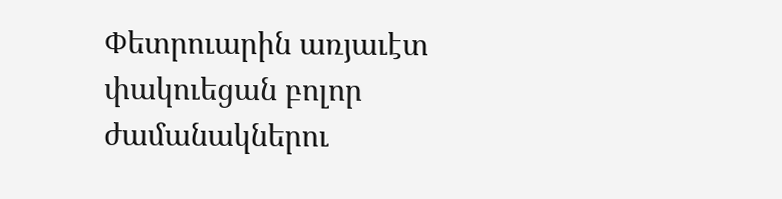Փետրուարին առյաւէտ փակուեցան բոլոր ժամանակներու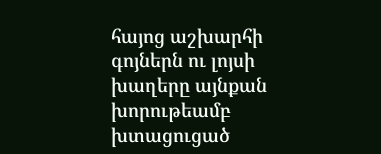հայոց աշխարհի գոյներն ու լոյսի խաղերը այնքան խորութեամբ խտացուցած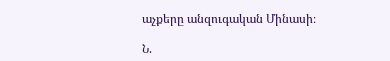աչքերը անզուգական Մինասի։

Ն.